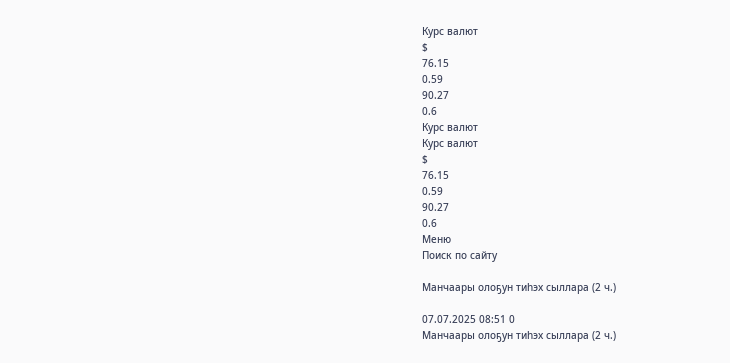Курс валют
$
76.15
0.59
90.27
0.6
Курс валют
Курс валют
$
76.15
0.59
90.27
0.6
Меню
Поиск по сайту

Манчаары олоҕун тиһэх сыллара (2 ч.)

07.07.2025 08:51 0
Манчаары олоҕун тиһэх сыллара (2 ч.)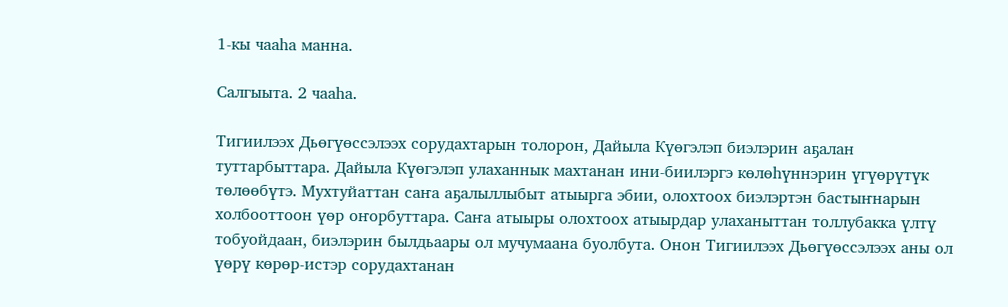1-кы чааһа манна.

Салгыыта. 2 чааһа.

Тигиилээх Дьөгүөссэлээх сорудахтарын толорон, Дайыла Күөгэлэп биэлэрин аҕалан туттарбыттара. Дайыла Күөгэлэп улаханнык махтанан ини-биилэргэ көлөһүннэрин үгүөрүтүк төлөөбүтэ. Мухтуйаттан саҥа аҕалыллыбыт атыырга эбии, олохтоох биэлэртэн бастыҥнарын холбооттоон үөр оҥорбуттара. Саҥа атыыры олохтоох атыырдар улаханыттан толлубакка үлтү тобуойдаан, биэлэрин былдьаары ол мучумаана буолбута. Онон Тигиилээх Дьөгүөссэлээх аны ол үөрү көрөр-истэр сорудахтанан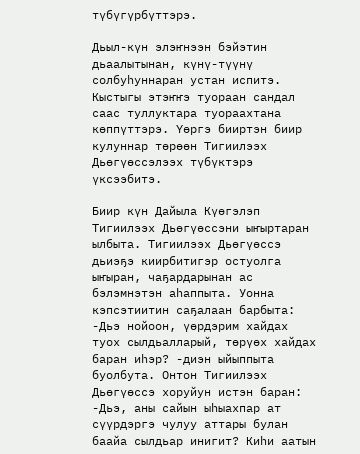түбүгүрбүттэрэ.

Дьыл-күн элэҥнээн бэйэтин дьаалытынан, күнү-түүнү солбуһуннаран устан испитэ. Кыстыгы этэҥҥэ туораан сандал саас туллуктара туораахтана көппүттэрэ. Үөргэ бииртэн биир кулуннар төрөөн Тигиилээх Дьөгүөссэлээх түбүктэрэ үксээбитэ.

Биир күн Дайыла Күөгэлэп Тигиилээх Дьөгүөссэни ыҥыртаран ылбыта. Тигиилээх Дьөгүөссэ дьиэҕэ киирбитигэр остуолга ыҥыран, чаҕардарынан ас бэлэмнэтэн аһаппыта. Уонна кэпсэтиитин саҕалаан барбыта:
-Дьэ нойоон, үөрдэрим хайдах туох сылдьалларый, төрүөх хайдах баран иһэр? -диэн ыйыппыта буолбута. Онтон Тигиилээх Дьөгүөссэ хоруйун истэн баран:
-Дьэ, аны сайын ыһыахпар ат сүүрдэргэ чулуу аттары булан баайа сылдьар инигит? Киһи аатын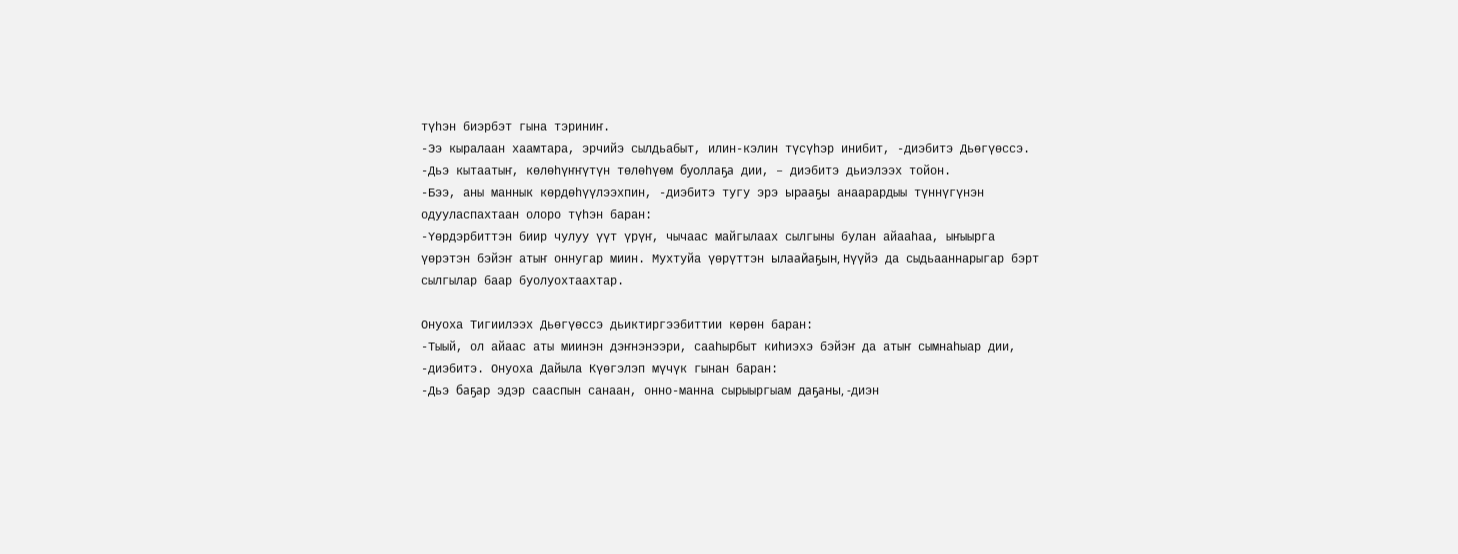түһэн биэрбэт гына тэриниҥ.
-Ээ кыралаан хаамтара, эрчийэ сылдьабыт, илин-кэлин түсүһэр инибит, -диэбитэ Дьөгүөссэ.
-Дьэ кытаатыҥ, көлөһүҥҥүтүн төлөһүөм буоллаҕа дии, – диэбитэ дьиэлээх тойон.
-Бээ, аны маннык көрдөһүүлээхпин, -диэбитэ тугу эрэ ырааҕы анаарардыы түннүгүнэн одууласпахтаан олоро түһэн баран:
-Үөрдэрбиттэн биир чулуу үүт үрүҥ, чычаас майгылаах сылгыны булан айааһаа, ыҥыырга үөрэтэн бэйэҥ атыҥ оннугар миин. Мухтуйа үөрүттэн ылаайаҕын, Нүүйэ да сыдьааннарыгар бэрт сылгылар баар буолуохтаахтар.

Онуоха Тигиилээх Дьөгүөссэ дьиктиргээбиттии көрөн баран:
-Тыый, ол айаас аты миинэн дэҥнэнээри, сааһырбыт киһиэхэ бэйэҥ да атыҥ сымнаһыар дии, -диэбитэ. Онуоха Дайыла Күөгэлэп мүчүк гынан баран:
-Дьэ баҕар эдэр сааспын санаан, онно-манна сырыыргыам даҕаны, -диэн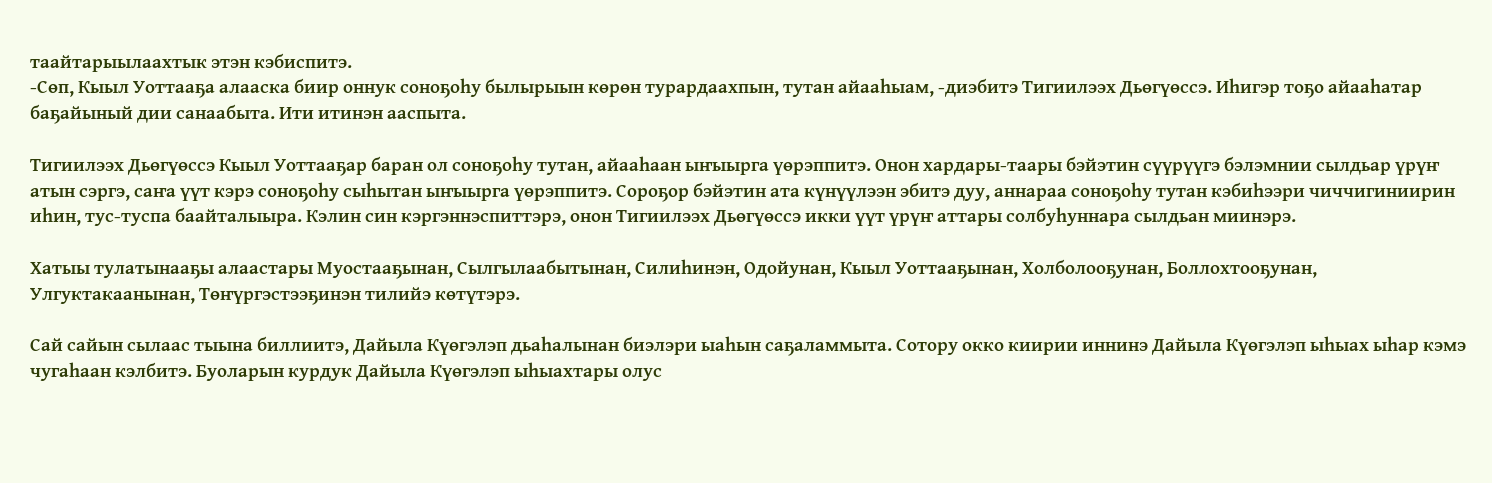таайтарыылаахтык этэн кэбиспитэ.
-Сөп, Кыыл Уоттааҕа алааска биир оннук соноҕоһу былырыын көрөн турардаахпын, тутан айааһыам, -диэбитэ Тигиилээх Дьөгүөссэ. Иһигэр тоҕо айааһатар баҕайыный дии санаабыта. Ити итинэн ааспыта.

Тигиилээх Дьөгүөссэ Кыыл Уоттааҕар баран ол соноҕоһу тутан, айааһаан ыҥыырга үөрэппитэ. Онон хардары-таары бэйэтин сүүрүүгэ бэлэмнии сылдьар үрүҥ атын сэргэ, саҥа үүт кэрэ соноҕоһу сыһытан ыҥыырга үөрэппитэ. Сороҕор бэйэтин ата күнүүлээн эбитэ дуу, аннараа соноҕоһу тутан кэбиһээри чиччигиниирин иһин, тус-туспа баайталыыра. Кэлин син кэргэннэспиттэрэ, онон Тигиилээх Дьөгүөссэ икки үүт үрүҥ аттары солбуһуннара сылдьан миинэрэ.

Хатыы тулатынааҕы алаастары Муостааҕынан, Сылгылаабытынан, Силиһинэн, Одойунан, Кыыл Уоттааҕынан, Холболооҕунан, Боллохтооҕунан, Улгуктакаанынан, Төҥүргэстээҕинэн тилийэ көтүтэрэ.

Сай сайын сылаас тыына биллиитэ, Дайыла Күөгэлэп дьаһалынан биэлэри ыаһын саҕаламмыта. Сотору окко киирии иннинэ Дайыла Күөгэлэп ыһыах ыһар кэмэ чугаһаан кэлбитэ. Буоларын курдук Дайыла Күөгэлэп ыһыахтары олус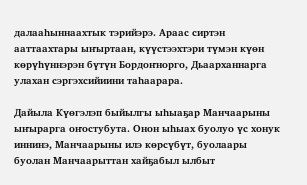далааһыннаахтык тэрийэрэ. Араас сиртэн ааттаахтары ыҥыртаан, күүстээхтэри түмэн күөн көрүһүннэрэн бүтүн Бордоҥнорго, Дьаарханнарга улахан сэргэхсийиини таһаарара.

Дайыла Күөгэлэп быйылгы ыһыаҕар Манчаарыны ыҥырарга оҥостубута. Онон ыһыах буолуо үс хонук иннинэ, Манчаарыны илэ көрсүбүт, буолаары буолан Манчаарыттан хайҕабыл ылбыт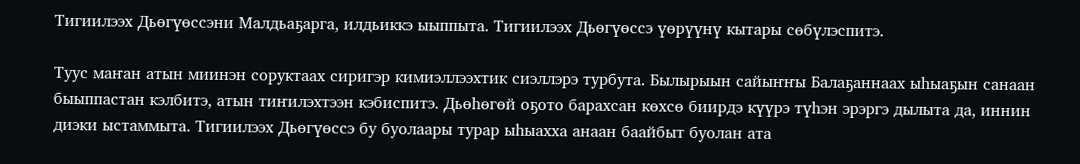Тигиилээх Дьөгүөссэни Малдьаҕарга, илдьиккэ ыыппыта. Тигиилээх Дьөгүөссэ үөрүүнү кытары сөбүлэспитэ.

Туус маҥан атын миинэн соруктаах сиригэр кимиэллээхтик сиэллэрэ турбута. Былырыын сайыҥҥы Балаҕаннаах ыһыаҕын санаан быыппастан кэлбитэ, атын тиҥилэхтээн кэбиспитэ. Дьөһөгөй оҕото барахсан көхсө биирдэ күүрэ түһэн эрэргэ дылыта да, иннин диэки ыстаммыта. Тигиилээх Дьөгүөссэ бу буолаары турар ыһыахха анаан баайбыт буолан ата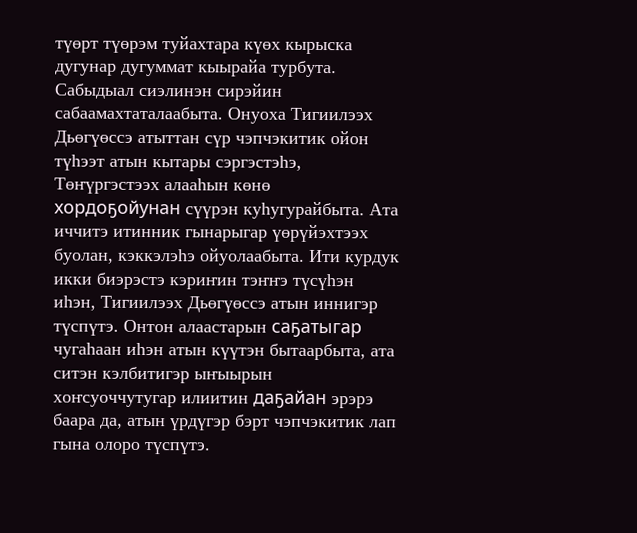түөрт түөрэм туйахтара күөх кырыска дугунар дугуммат кыырайа турбута. Сабыдыал сиэлинэн сирэйин сабаамахтаталаабыта. Онуоха Тигиилээх Дьөгүөссэ атыттан сүр чэпчэкитик ойон түһээт атын кытары сэргэстэһэ, Төҥүргэстээх алааһын көнө хордоҕойунан сүүрэн куһугурайбыта. Ата иччитэ итинник гынарыгар үөрүйэхтээх буолан, кэккэлэһэ ойуолаабыта. Ити курдук икки биэрэстэ кэриҥин тэҥҥэ түсүһэн иһэн, Тигиилээх Дьөгүөссэ атын иннигэр түспүтэ. Онтон алаастарын саҕатыгар чугаһаан иһэн атын күүтэн бытаарбыта, ата ситэн кэлбитигэр ыҥыырын хоҥсуоччутугар илиитин даҕайан эрэрэ баара да, атын үрдүгэр бэрт чэпчэкитик лап гына олоро түспүтэ.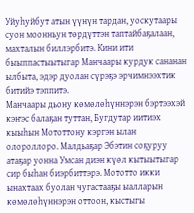Уйуһуйбут атын үүнүн тардан, уоскутаары суон моонньун төрдүттэн таптайбаҕалаан, махталын биллэрбитэ. Кини ити быыппастыытыгар Манчаары курдук сананан ылбыта, эдэр дуолан сүрэҕэ эрчимнээхтик битийэ тэппитэ.
Манчаары дьону көмөлөһүннэрэн бэртээхэй кэҥэс балаҕан туттан, Бугдутар иитиэх кыыһын Мототтону кэргэн ылан олороллоро. Малдьаҕар Эбэтин соҕуруу атаҕар уонна Умсан диэн күөл кытыытыгар сир быһан биэрбиттэрэ. Мототто икки ынахтаах буолан чугастааҕы ыалларын көмөлөһүннэрэн оттоон, кыстыгы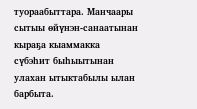туораабыттара. Манчаары сытыы өйүнэн-санаатынан кыраҕа кыаммакка сүбэһит быһыытынан улахан ытыктабылы ылан барбыта.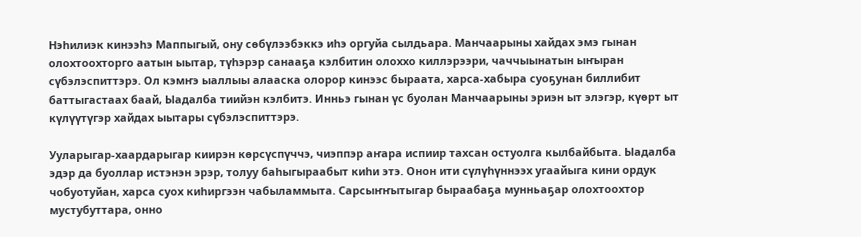Нэһилиэк кинээһэ Маппыгый, ону сөбүлээбэккэ иһэ оргуйа сылдьара. Манчаарыны хайдах эмэ гынан олохтоохторго аатын ыытар, түһэрэр санааҕа кэлбитин олоххо киллэрээри, чаччыынатын ыҥыран сүбэлэспиттэрэ. Ол кэмҥэ ыаллыы алааска олорор кинээс быраата, харса-хабыра суоҕунан биллибит баттыгастаах баай, Ыадалба тиийэн кэлбитэ. Инньэ гынан үс буолан Манчаарыны эриэн ыт элэгэр, күөрт ыт күлүүтүгэр хайдах ыытары сүбэлэспиттэрэ.

Ууларыгар-хаардарыгар киирэн көрсүспүччэ, чиэппэр аҥара испиир тахсан остуолга кылбайбыта. Ыадалба эдэр да буоллар истэнэн эрэр, толуу баһыгыраабыт киһи этэ. Онон ити сүлүһүннээх угаайыга кини ордук чобуотуйан, харса суох киһиргээн чабыламмыта. Сарсыҥҥытыгар быраабаҕа мунньаҕар олохтоохтор мустубуттара, онно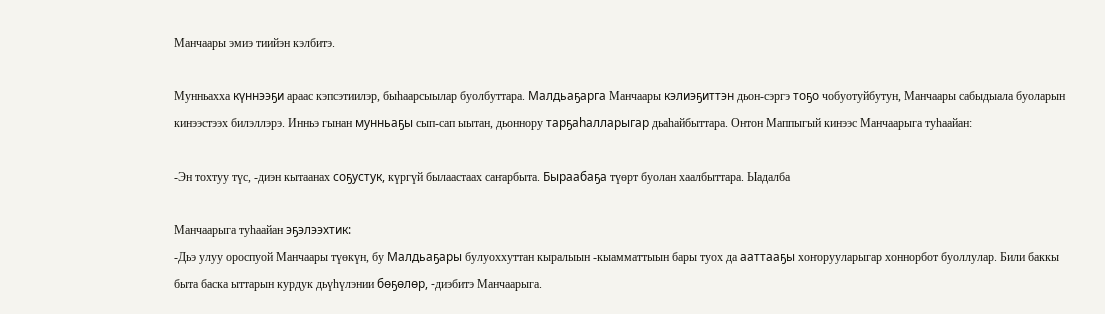Манчаары эмиэ тиийэн кэлбитэ.

Мунньахха күннээҕи араас кэпсэтиилэр, быһаарсыылар буолбуттара. Малдьаҕарга Манчаары кэлиэҕиттэн дьон-сэргэ тоҕо чобуотуйбутун, Манчаары сабыдыала буоларын кинээстээх билэллэрэ. Инньэ гынан мунньаҕы сып-сап ыытан, дьоннору тарҕаһалларыгар дьаһайбыттара. Онтон Маппыгый кинээс Манчаарыга туһаайан:

-Эн тохтуу түс, -диэн кытаанах соҕустук, күргүй былаастаах саҥарбыта. Быраабаҕа түөрт буолан хаалбыттара. Ыадалба

Манчаарыга туһаайан эҕэлээхтик:
-Дьэ улуу ороспуой Манчаары түөкүн, бу Малдьаҕары булуоххуттан кыралыын -кыамматтыын бары туох да ааттааҕы хоҥорууларыгар хоннорбот буоллулар. Били баккы быта баска ыттарын курдук дьүһүлэнии бөҕөлөр, -диэбитэ Манчаарыга.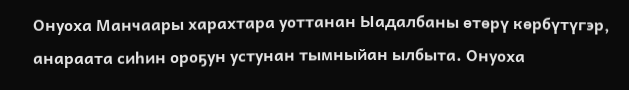Онуоха Манчаары харахтара уоттанан Ыадалбаны өтөрү көрбүтүгэр, анараата сиһин ороҕун устунан тымныйан ылбыта. Онуоха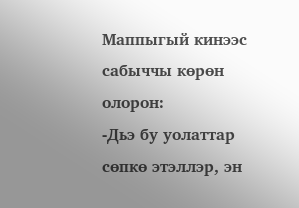Маппыгый кинээс сабыччы көрөн олорон:
-Дьэ бу уолаттар сөпкө этэллэр, эн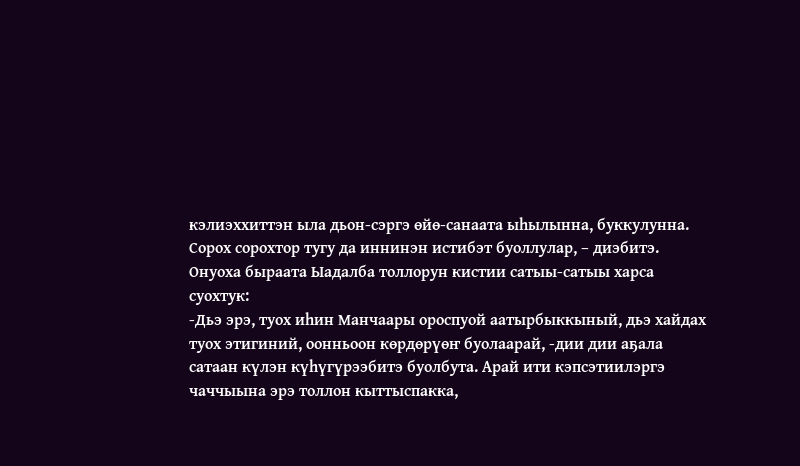кэлиэххиттэн ыла дьон-сэргэ өйө-санаата ыһылынна, буккулунна. Сорох сорохтор тугу да иннинэн истибэт буоллулар, – диэбитэ. Онуоха быраата Ыадалба толлорун кистии сатыы-сатыы харса суохтук:
-Дьэ эрэ, туох иһин Манчаары ороспуой аатырбыккыный, дьэ хайдах туох этигиний, оонньоон көрдөрүөҥ буолаарай, -дии дии аҕала сатаан күлэн күһүгүрээбитэ буолбута. Арай ити кэпсэтиилэргэ чаччыына эрэ толлон кыттыспакка,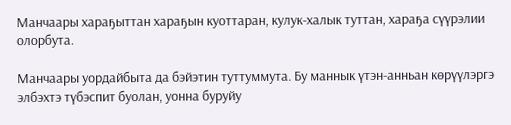Манчаары хараҕыттан хараҕын куоттаран, кулук-халык туттан, хараҕа сүүрэлии олорбута.

Манчаары уордайбыта да бэйэтин туттуммута. Бу маннык үтэн-анньан көрүүлэргэ элбэхтэ түбэспит буолан, уонна буруйу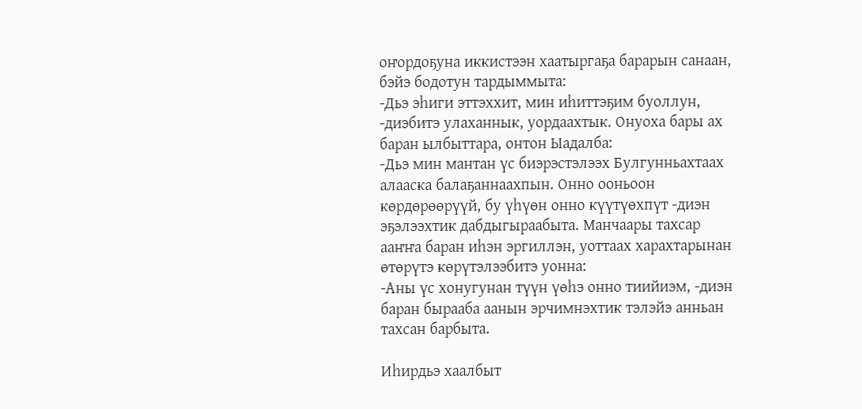оҥордоҕуна иккистээн хаатыргаҕа барарын санаан, бэйэ бодотун тардыммыта:
-Дьэ эһиги эттэххит, мин иһиттэҕим буоллун, -диэбитэ улаханнык, уордаахтык. Онуоха бары ах баран ылбыттара, онтон Ыадалба:
-Дьэ мин мантан үс биэрэстэлээх Булгунньахтаах алааска балаҕаннаахпын. Онно ооньоон көрдөрөөрүүй, бу үһүөн онно күүтүөхпүт -диэн эҕэлээхтик дабдыгыраабыта. Манчаары тахсар ааҥҥа баран иһэн эргиллэн, уоттаах харахтарынан өтөрүтэ көрүтэлээбитэ уонна:
-Аны үс хонугунан түүн үөһэ онно тиийиэм, -диэн баран бырааба аанын эрчимнэхтик тэлэйэ анньан тахсан барбыта.

Иһирдьэ хаалбыт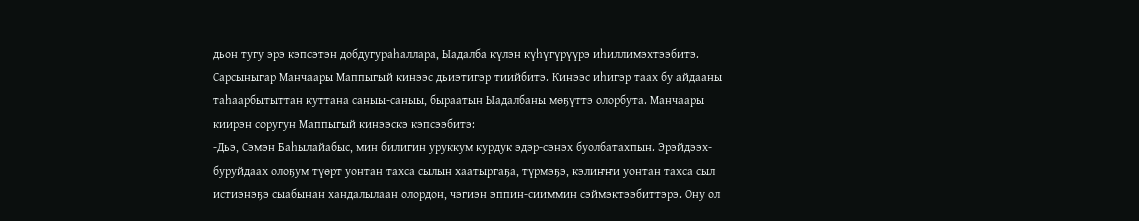дьон тугу эрэ кэпсэтэн добдугураһаллара, Ыадалба күлэн күһүгүрүүрэ иһиллимэхтээбитэ.
Сарсыныгар Манчаары Маппыгый кинээс дьиэтигэр тиийбитэ. Кинээс иһигэр таах бу айдааны таһаарбытыттан куттана саныы-саныы, быраатын Ыадалбаны мөҕүттэ олорбута. Манчаары киирэн соругун Маппыгый кинээскэ кэпсээбитэ:
-Дьэ, Сэмэн Баһылайабыс, мин билигин уруккум курдук эдэр-сэнэх буолбатахпын. Эрэйдээх-буруйдаах олоҕум түөрт уонтан тахса сылын хаатыргаҕа, түрмэҕэ, кэлиҥҥи уонтан тахса сыл истиэнэҕэ сыабынан хандалылаан олордон, чэгиэн эппин-сииммин сэймэктээбиттэрэ. Ону ол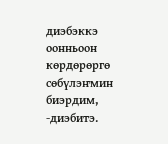диэбэккэ оонньоон көрдөрөргө сөбүлэҥмин биэрдим, -диэбитэ.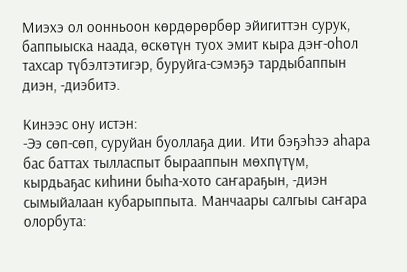Миэхэ ол оонньоон көрдөрөрбөр эйигиттэн сурук, баппыыска наада, өскөтүн туох эмит кыра дэҥ-оһол тахсар түбэлтэтигэр, буруйга-сэмэҕэ тардыбаппын диэн, -диэбитэ.

Кинээс ону истэн:
-Ээ сөп-сөп, суруйан буоллаҕа дии. Ити бэҕэһээ аһара бас баттах тылласпыт бырааппын мөхпүтүм, кырдьаҕас киһини быһа-хото саҥараҕын, -диэн сымыйалаан кубарыппыта. Манчаары салгыы саҥара олорбута: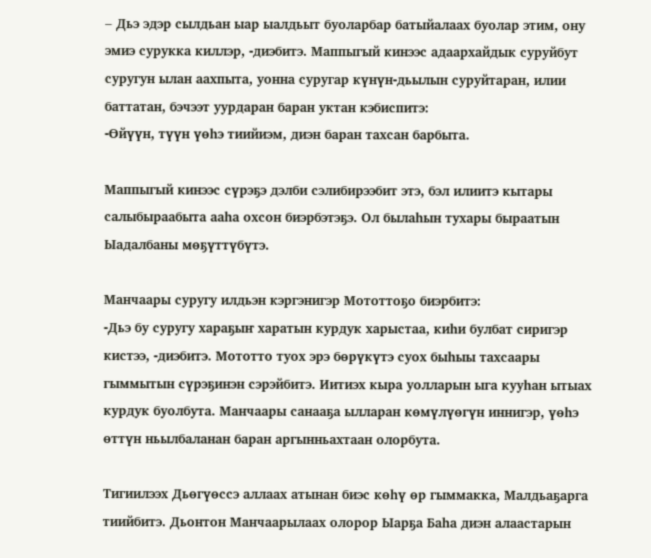– Дьэ эдэр сылдьан ыар ыалдьыт буоларбар батыйалаах буолар этим, ону эмиэ сурукка киллэр, -диэбитэ. Маппыгый кинээс адаархайдык суруйбут суругун ылан аахпыта, уонна суругар күнүн-дьылын суруйтаран, илии баттатан, бэчээт уурдаран баран уктан кэбиспитэ:
-Өйүүн, түүн үөһэ тиийиэм, диэн баран тахсан барбыта.

Маппыгый кинээс сүрэҕэ дэлби сэлибирээбит этэ, бэл илиитэ кытары салыбыраабыта ааһа охсон биэрбэтэҕэ. Ол былаһын тухары быраатын Ыадалбаны мөҕүттүбүтэ.

Манчаары суругу илдьэн кэргэнигэр Мототтоҕо биэрбитэ:
-Дьэ бу суругу хараҕыҥ харатын курдук харыстаа, киһи булбат сиригэр кистээ, -диэбитэ. Мототто туох эрэ бөрүкүтэ суох быһыы тахсаары гыммытын сүрэҕинэн сэрэйбитэ. Иитиэх кыра уолларын ыга кууһан ытыах курдук буолбута. Манчаары санааҕа ылларан көмүлүөгүн иннигэр, үөһэ өттүн ньылбаланан баран аргынньахтаан олорбута.

Тигиилээх Дьөгүөссэ аллаах атынан биэс көһү өр гыммакка, Малдьаҕарга тиийбитэ. Дьонтон Манчаарылаах олорор Ыарҕа Баһа диэн алаастарын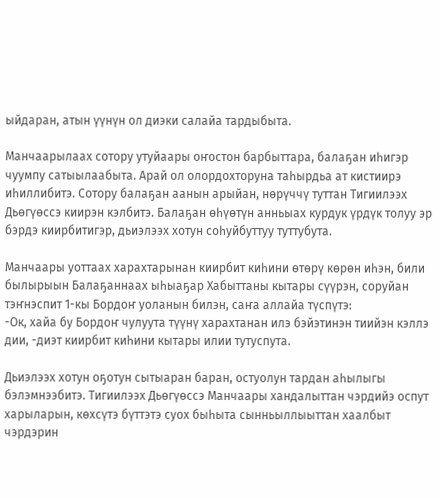ыйдаран, атын үүнүн ол диэки салайа тардыбыта.

Манчаарылаах сотору утуйаары оҥостон барбыттара, балаҕан иһигэр чуумпу сатыылаабыта. Арай ол олордохторуна таһырдьа ат кистиирэ иһиллибитэ. Сотору балаҕан аанын арыйан, нөрүччү туттан Тигиилээх Дьөгүөссэ киирэн кэлбитэ. Балаҕан өһүөтүн анньыах курдук үрдүк толуу эр бэрдэ киирбитигэр, дьиэлээх хотун соһуйбуттуу туттубута.

Манчаары уоттаах харахтарынан киирбит киһини өтөрү көрөн иһэн, били былырыын Балаҕаннаах ыһыаҕар Хабыттаны кытары сүүрэн, соруйан тэҥнэспит 1-кы Бордоҥ уоланын билэн, саҥа аллайа түспүтэ:
-Ок, хайа бу Бордоҥ чулуута түүнү харахтанан илэ бэйэтинэн тиийэн кэллэ дии, -диэт киирбит киһини кытары илии тутуспута.

Дьиэлээх хотун оҕотун сытыаран баран, остуолун тардан аһылыгы бэлэмнээбитэ. Тигиилээх Дьөгүөссэ Манчаары хандалыттан чэрдийэ оспут харыларын, көхсүтэ бүттэтэ суох быһыта сынньыллыыттан хаалбыт чэрдэрин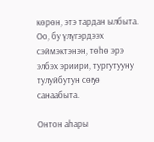көрөн, этэ тардан ылбыта. Оо, бу үлүгэрдээх сэймэктэнэн, төһө эрэ элбэх эриири, тургутууну тулуйбутун сөҕө санаабыта.

Онтон аһары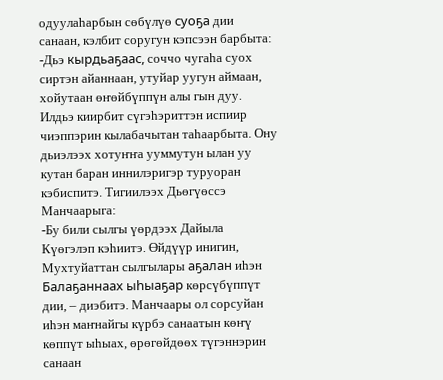одуулаһарбын сөбүлүө суоҕа дии санаан, кэлбит соругун кэпсээн барбыта:
-Дьэ кырдьаҕаас, соччо чугаһа суох сиртэн айаннаан, утуйар уугун аймаан, хойутаан өҥөйбүппүн алы гын дуу. Илдьэ киирбит сүгэһэриттэн испиир чиэппэрин кылабачытан таһаарбыта. Ону дьиэлээх хотуҥҥа ууммутун ылан уу кутан баран иннилэригэр туруоран кэбиспитэ. Тигиилээх Дьөгүөссэ Манчаарыга:
-Бу били сылгы үөрдээх Дайыла Күөгэлэп кэһиитэ. Өйдүүр инигин, Мухтуйаттан сылгылары аҕалан иһэн Балаҕаннаах ыһыаҕар көрсүбүппүт дии, – диэбитэ. Манчаары ол сорсуйан иһэн маҥнайгы күрбэ санаатын көҥү көппүт ыһыах, өрөгөйдөөх түгэннэрин санаан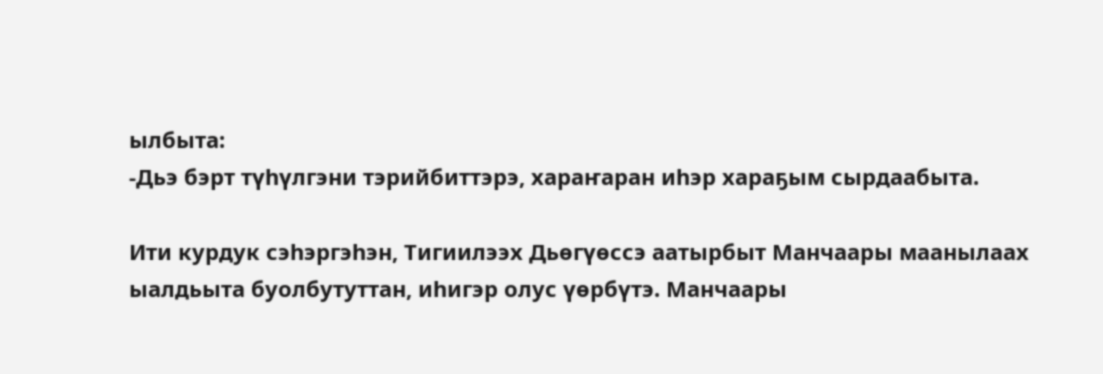ылбыта:
-Дьэ бэрт түһүлгэни тэрийбиттэрэ, хараҥаран иһэр хараҕым сырдаабыта.

Ити курдук сэһэргэһэн, Тигиилээх Дьөгүөссэ аатырбыт Манчаары маанылаах ыалдьыта буолбутуттан, иһигэр олус үөрбүтэ. Манчаары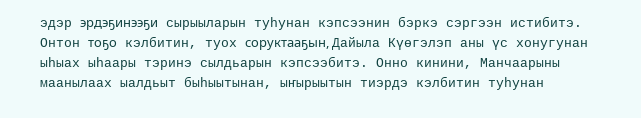эдэр эрдэҕинээҕи сырыыларын туһунан кэпсээнин бэркэ сэргээн истибитэ. Онтон тоҕо кэлбитин, туох соруктааҕын, Дайыла Күөгэлэп аны үс хонугунан ыһыах ыһаары тэринэ сылдьарын кэпсээбитэ. Онно кинини, Манчаарыны маанылаах ыалдьыт быһыытынан, ыҥырыытын тиэрдэ кэлбитин туһунан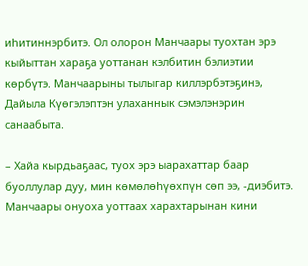иһитиннэрбитэ. Ол олорон Манчаары туохтан эрэ кыйыттан хараҕа уоттанан кэлбитин бэлиэтии көрбүтэ. Манчаарыны тылыгар киллэрбэтэҕинэ, Дайыла Күөгэлэптэн улаханнык сэмэлэнэрин санаабыта.

– Хайа кырдьаҕаас, туох эрэ ыарахаттар баар буоллулар дуу, мин көмөлөһүөхпүн сөп ээ, -диэбитэ. Манчаары онуоха уоттаах харахтарынан кини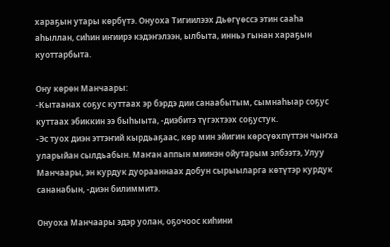хараҕын утары көрбүтэ. Онуоха Тигиилээх Дьөгүөссэ этин сааһа аһыллан, сиһин иҥиирэ кэдэҥэлээн, ылбыта, инньэ гынан хараҕын куоттарбыта.

Ону көрөн Манчаары:
-Кытаанах соҕус куттаах эр бэрдэ дии санаабытым, сымнаһыар соҕус куттаах эбиккин ээ быһыыта, -диэбитэ түгэхтээх соҕустук.
-Эс туох диэн эттэҥий кырдьаҕаас, көр мин эйигин көрсүөхпүттэн чыҥха уларыйан сылдьабын. Маҥан аппын миинэн ойутарым элбээтэ, Улуу Манчаары, эн курдук дуорааннаах добун сырыыларга көтүтэр курдук сананабын, -диэн билиммитэ.

Онуоха Манчаары эдэр уолан, оҕочоос киһини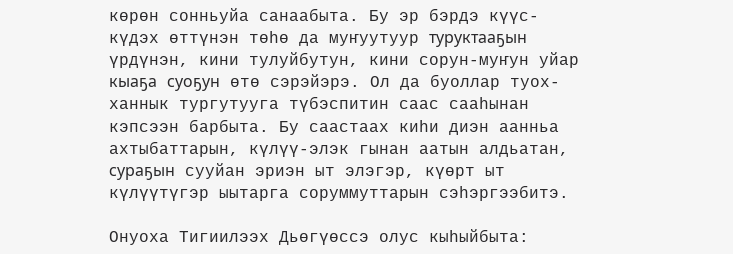көрөн сонньуйа санаабыта. Бу эр бэрдэ күүс-күдэх өттүнэн төһө да муҥуутуур туруктааҕын үрдүнэн, кини тулуйбутун, кини сорун-муҥун уйар кыаҕа суоҕун өтө сэрэйэрэ. Ол да буоллар туох-ханнык тургутууга түбэспитин саас сааһынан кэпсээн барбыта. Бу саастаах киһи диэн аанньа ахтыбаттарын, күлүү-элэк гынан аатын алдьатан, сураҕын сууйан эриэн ыт элэгэр, күөрт ыт күлүүтүгэр ыытарга соруммуттарын сэһэргээбитэ.

Онуоха Тигиилээх Дьөгүөссэ олус кыһыйбыта: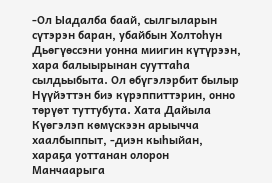-Ол Ыадалба баай, сылгыларын сүтэрэн баран, убайбын Холтоһун Дьөгүөссэни уонна миигин күтүрээн, хара балыырынан сууттаһа сылдьыбыта. Ол өбүгэлэрбит былыр Нүүйэттэн биэ күрэппиттэрин, онно төрүөт туттубута. Хата Дайыла Күөгэлэп көмүскээн арыычча хаалбыппыт, -диэн кыһыйан, хараҕа уоттанан олорон Манчаарыга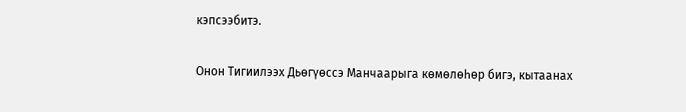кэпсээбитэ.

Онон Тигиилээх Дьөгүөссэ Манчаарыга көмөлөһөр бигэ, кытаанах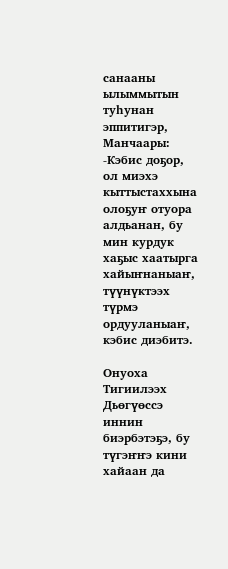санааны ылыммытын туһунан эппитигэр, Манчаары:
-Кэбис доҕор, ол миэхэ кыттыстаххына олоҕуҥ отуора алдьанан, бу мин курдук хаҕыс хаатырга хайыҥнаныаҥ, түүнүктээх түрмэ ордууланыаҥ, кэбис диэбитэ.

Онуоха Тигиилээх Дьөгүөссэ иннин биэрбэтэҕэ, бу түгэҥҥэ кини хайаан да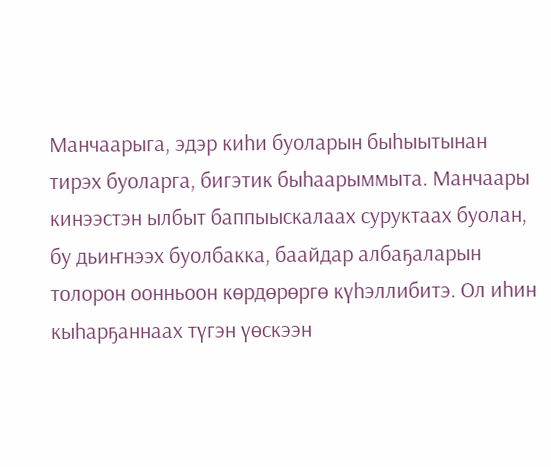Манчаарыга, эдэр киһи буоларын быһыытынан тирэх буоларга, бигэтик быһаарыммыта. Манчаары кинээстэн ылбыт баппыыскалаах суруктаах буолан, бу дьиҥнээх буолбакка, баайдар албаҕаларын толорон оонньоон көрдөрөргө күһэллибитэ. Ол иһин кыһарҕаннаах түгэн үөскээн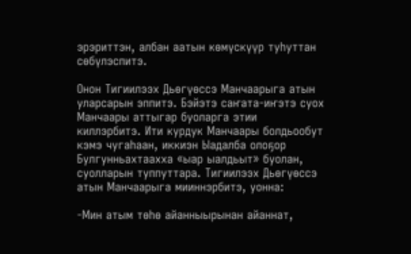эрэриттэн, албан аатын көмүскүүр туһуттан сөбүлэспитэ.

Онон Тигиилээх Дьөгүөссэ Манчаарыга атын уларсарын эппитэ. Бэйэтэ саҥата-иҥэтэ суох Манчаары аттыгар буоларга этии киллэрбитэ. Ити курдук Манчаары болдьообут кэмэ чугаһаан, иккиэн Ыадалба олоҕор Булгунньахтаахха «ыар ыалдьыт» буолан, суолларын туппуттара. Тигиилээх Дьөгүөссэ атын Манчаарыга мииннэрбитэ, уонна:

-Мин атым төһө айанныырынан айаннат,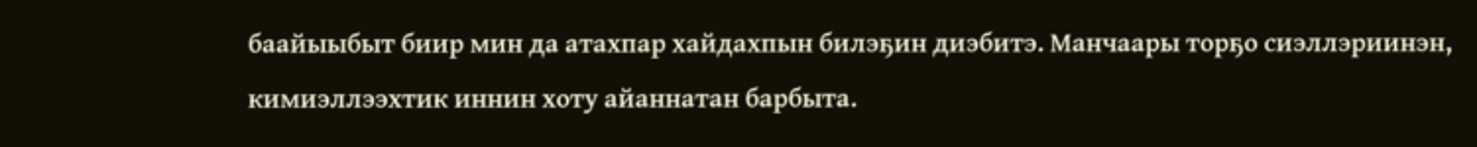баайыыбыт биир мин да атахпар хайдахпын билэҕин диэбитэ. Манчаары торҕо сиэллэриинэн, кимиэллээхтик иннин хоту айаннатан барбыта.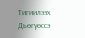Тигиилээх Дьөгүөссэ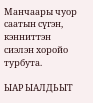Манчаары чуор саатын сүгэн, кэнниттэн сиэлэн хоройо турбута.

ЫАР ЫАЛДЬЫТ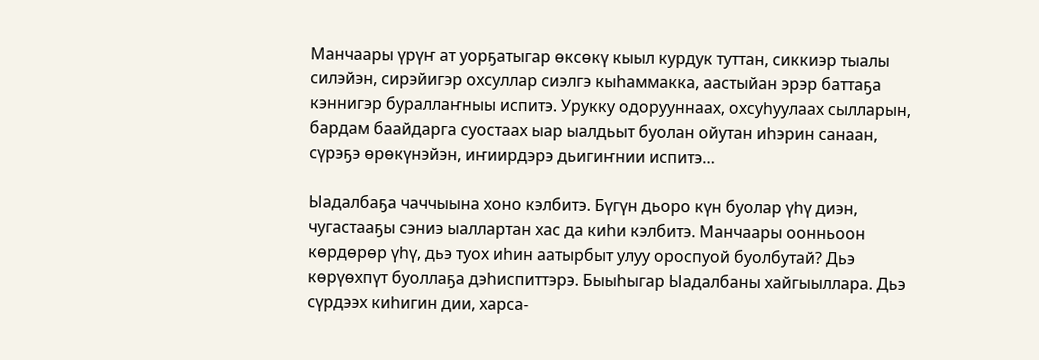Манчаары үрүҥ ат уорҕатыгар өксөкү кыыл курдук туттан, сиккиэр тыалы силэйэн, сирэйигэр охсуллар сиэлгэ кыһаммакка, аастыйан эрэр баттаҕа кэннигэр бураллаҥныы испитэ. Урукку одорууннаах, охсуһуулаах сылларын, бардам баайдарга суостаах ыар ыалдьыт буолан ойутан иһэрин санаан, сүрэҕэ өрөкүнэйэн, иҥиирдэрэ дьигиҥнии испитэ…

Ыадалбаҕа чаччыына хоно кэлбитэ. Бүгүн дьоро күн буолар үһү диэн, чугастааҕы сэниэ ыаллартан хас да киһи кэлбитэ. Манчаары оонньоон көрдөрөр үһү, дьэ туох иһин аатырбыт улуу ороспуой буолбутай? Дьэ көрүөхпүт буоллаҕа дэһиспиттэрэ. Быыһыгар Ыадалбаны хайгыыллара. Дьэ сүрдээх киһигин дии, харса-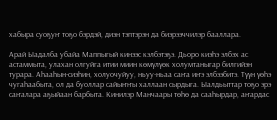хабыра суоҕуҥ тоҕо бэрдэй, диэн тэптэрэн да биэрээччилэр бааллара.

Арай Ыадалба убайа Маппыгый кинээс кэлбэтэҕэ. Дьоро киэһэ элбэх ас астаммыта, улахан олгуйга итии миин көмүлүөк холумтаныгар билгийэн турара. Аһааһын-сиэһин, холуочуйуу, ньуу-ньаа саҥа иҥэ элбээбитэ. Түүн үөһэ чугаһаабыта, ол да буоллар сайыҥҥы халлаан сырдыга. Ыалдьыттар тоҕо эрэ саҥалара аҕыйаан барбыта. Кинилэр Манчаары төһө да сааһырдар, аҥардас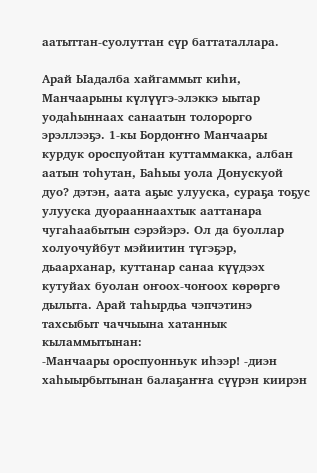аатыттан-суолуттан сүр баттаталлара.

Арай Ыадалба хайгаммыт киһи, Манчаарыны күлүүгэ-элэккэ ыытар уодаһыннаах санаатын толорорго эрэллээҕэ. 1-кы Бордоҥҥо Манчаары курдук ороспуойтан куттаммакка, албан аатын тоһутан, Баһыы уола Донускуой дуо? дэтэн, аата аҕыс улууска, сураҕа тоҕус улууска дуорааннаахтык ааттанара чугаһаабытын сэрэйэрэ. Ол да буоллар холуочуйбут мэйиитин түгэҕэр, дьаарханар, куттанар санаа күүдээх кутуйах буолан оҥоох-чоҥоох көрөргө дылыта. Арай таһырдьа чэпчэтинэ тахсыбыт чаччыына хатаннык кыламмытынан:
-Манчаары ороспуонньук иһээр! -диэн хаһыырбытынан балаҕаҥҥа сүүрэн киирэн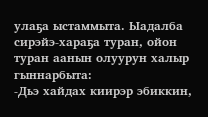улаҕа ыстаммыта. Ыадалба сирэйэ-хараҕа туран, ойон туран аанын олуурун халыр гыннарбыта:
-Дьэ хайдах киирэр эбиккин,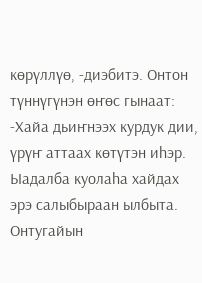көрүллүө, -диэбитэ. Онтон түннүгүнэн өҥөс гынаат:
-Хайа дьиҥнээх курдук дии, үрүҥ аттаах көтүтэн иһэр. Ыадалба куолаһа хайдах эрэ салыбыраан ылбыта. Онтугайын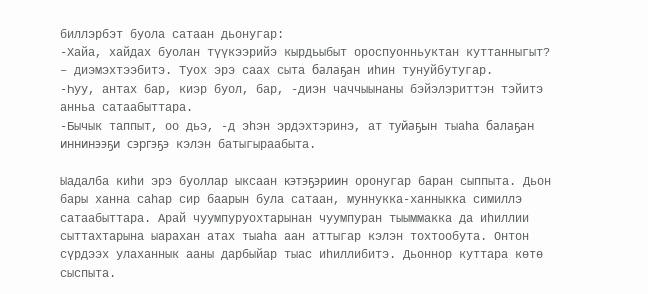биллэрбэт буола сатаан дьонугар:
-Хайа, хайдах буолан түүкээрийэ кырдьыбыт ороспуонньуктан куттанныгыт? – диэмэхтээбитэ. Туох эрэ саах сыта балаҕан иһин тунуйбутугар.
-Һуу, антах бар, киэр буол, бар, -диэн чаччыынаны бэйэлэриттэн тэйитэ анньа сатаабыттара.
-Бычык таппыт, оо дьэ, -д эһэн эрдэхтэринэ, ат туйаҕын тыаһа балаҕан иннинээҕи сэргэҕэ кэлэн батыгыраабыта.

Ыадалба киһи эрэ буоллар ыксаан кэтэҕэриин оронугар баран сыппыта. Дьон бары ханна саһар сир баарын була сатаан, муннукка-ханныкка симиллэ сатаабыттара. Арай чуумпуруохтарынан чуумпуран тыыммакка да иһиллии сыттахтарына ыарахан атах тыаһа аан аттыгар кэлэн тохтообута. Онтон сүрдээх улаханнык ааны дарбыйар тыас иһиллибитэ. Дьоннор куттара көтө сыспыта.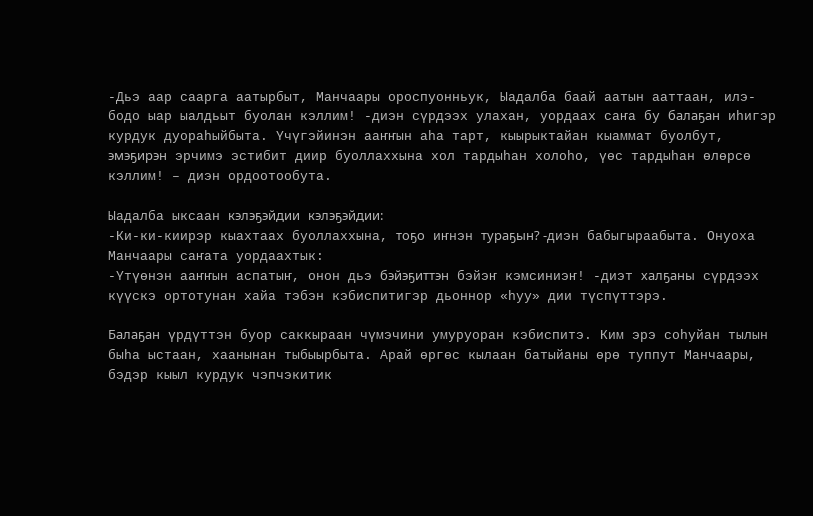-Дьэ аар саарга аатырбыт, Манчаары ороспуонньук, Ыадалба баай аатын ааттаан, илэ-бодо ыар ыалдьыт буолан кэллим! -диэн сүрдээх улахан, уордаах саҥа бу балаҕан иһигэр курдук дуораһыйбыта. Үчүгэйинэн ааҥҥын аһа тарт, кыырыктайан кыаммат буолбут, эмэҕирэн эрчимэ эстибит диир буоллаххына хол тардыһан холоһо, үөс тардыһан өлөрсө кэллим! – диэн ордоотообута.

Ыадалба ыксаан кэлэҕэйдии кэлэҕэйдии:
-Ки-ки-киирэр кыахтаах буоллаххына, тоҕо иҥнэн тураҕын? -диэн бабыгыраабыта. Онуоха Манчаары саҥата уордаахтык:
-Үтүөнэн ааҥҥын аспатыҥ, онон дьэ бэйэҕиттэн бэйэҥ кэмсиниэҥ! -диэт халҕаны сүрдээх күүскэ ортотунан хайа тэбэн кэбиспитигэр дьоннор «һуу» дии түспүттэрэ.

Балаҕан үрдүттэн буор саккыраан чүмэчини умуруоран кэбиспитэ. Ким эрэ соһуйан тылын быһа ыстаан, хаанынан тыбыырбыта. Арай өргөс кылаан батыйаны өрө туппут Манчаары, бэдэр кыыл курдук чэпчэкитик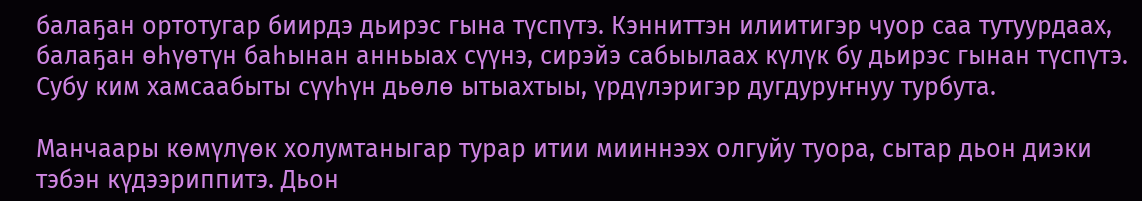балаҕан ортотугар биирдэ дьирэс гына түспүтэ. Кэнниттэн илиитигэр чуор саа тутуурдаах, балаҕан өһүөтүн баһынан анньыах сүүнэ, сирэйэ сабыылаах күлүк бу дьирэс гынан түспүтэ. Субу ким хамсаабыты сүүһүн дьөлө ытыахтыы, үрдүлэригэр дугдуруҥнуу турбута.

Манчаары көмүлүөк холумтаныгар турар итии мииннээх олгуйу туора, сытар дьон диэки тэбэн күдээриппитэ. Дьон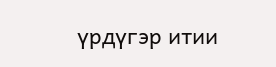үрдүгэр итии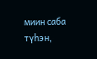миин саба түһэн,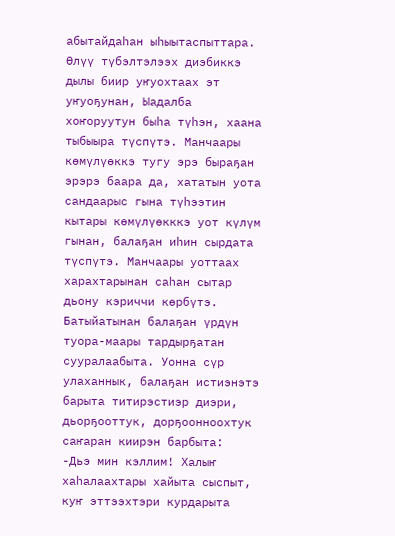абытайдаһан ыһыытаспыттара. Өлүү түбэлтэлээх диэбиккэ дылы биир уҥуохтаах эт уҥуоҕунан, Ыадалба хоҥоруутун быһа түһэн, хаана тыбыыра түспүтэ. Манчаары көмүлүөккэ тугу эрэ быраҕан эрэрэ баара да, хататын уота сандаарыс гына түһээтин кытары көмүлүөкккэ уот күлүм гынан, балаҕан иһин сырдата түспүтэ. Манчаары уоттаах харахтарынан саһан сытар дьону кэриччи көрбүтэ. Батыйатынан балаҕан үрдүн туора-маары тардырҕатан сууралаабыта. Уонна сүр улаханнык, балаҕан истиэнэтэ барыта титирэстиэр диэри, дьорҕооттук, дорҕоонноохтук саҥаран киирэн барбыта:
-Дьэ мин кэллим! Халыҥ хаһалаахтары хайыта сыспыт, куҥ эттээхтэри курдарыта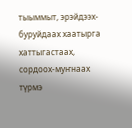тыыммыт, эрэйдээх-буруйдаах хаатырга хаттыгастаах, сордоох-муҥнаах түрмэ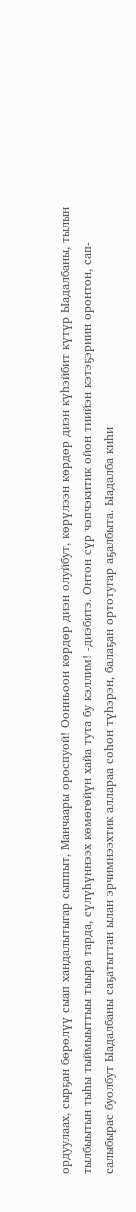ордуулаах, сырҕан бөрөлүү сыап хандалытыгар сыппыт, Манчаары ороспуой! Оонньоон көрдөр диэн олуйбут, көрүлээн көрдөр диэн күһэйбит күтүр Ыадалбаны, тылын тылбыытын тыһы тыймыыттыы тыыра тарда, сүлүһүннээх көмөгөйүн хайа тута бу кэллим! -диэбитэ. Онтон сүр чэпчэкитик ойон тиийэн кэтэҕэриин оронтон, сап-салыбырас буолбут Ыадалбаны саҕатыттан ылан эрчимнээхтик аллараа соһон түһэрэн, балаҕан ортотугар аҕалбыта. Ыадалба киһи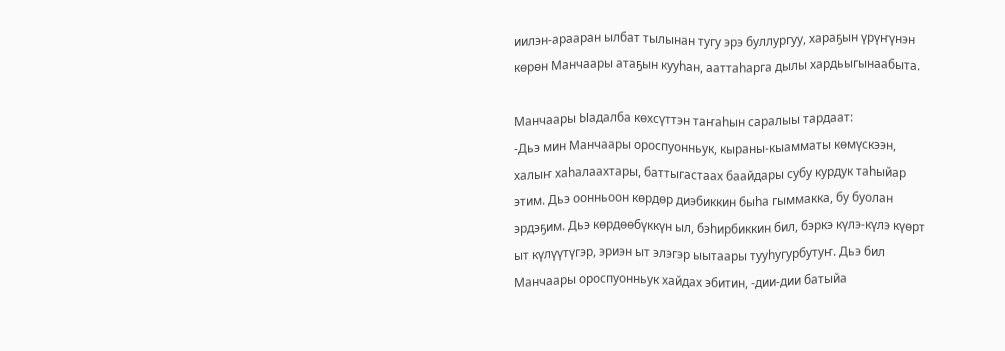иилэн-арааран ылбат тылынан тугу эрэ буллургуу, хараҕын үрүҥүнэн көрөн Манчаары атаҕын кууһан, ааттаһарга дылы хардьыгынаабыта.

Манчаары Ыадалба көхсүттэн таҥаһын саралыы тардаат:
-Дьэ мин Манчаары ороспуонньук, кыраны-кыамматы көмүскээн, халыҥ хаһалаахтары, баттыгастаах баайдары субу курдук таһыйар этим. Дьэ оонньоон көрдөр диэбиккин быһа гыммакка, бу буолан эрдэҕим. Дьэ көрдөөбүккүн ыл, бэһирбиккин бил, бэркэ күлэ-күлэ күөрт ыт күлүүтүгэр, эриэн ыт элэгэр ыытаары тууһугурбутуҥ. Дьэ бил Манчаары ороспуонньук хайдах эбитин, -дии-дии батыйа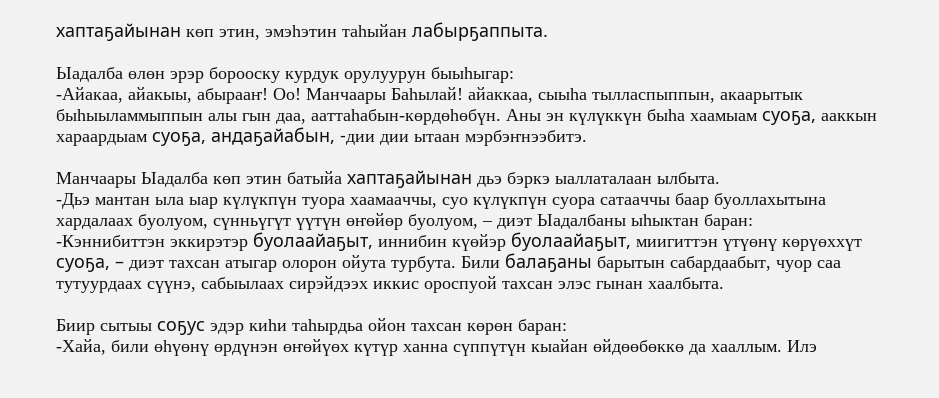хаптаҕайынан көп этин, эмэһэтин таһыйан лабырҕаппыта.

Ыадалба өлөн эрэр борооску курдук орулуурун быыһыгар:
-Айакаа, айакыы, абырааҥ! Оо! Манчаары Баһылай! айаккаа, сыыһа тылласпыппын, акаарытык быһыыламмыппын алы гын даа, ааттаһабын-көрдөһөбүн. Аны эн күлүккүн быһа хаамыам суоҕа, ааккын хараардыам суоҕа, андаҕайабын, -дии дии ытаан мэрбэҥнээбитэ.

Манчаары Ыадалба көп этин батыйа хаптаҕайынан дьэ бэркэ ыаллаталаан ылбыта.
-Дьэ мантан ыла ыар күлүкпүн туора хаамааччы, суо күлүкпүн суора сатааччы баар буоллахытына хардалаах буолуом, сүнньүгүт үүтүн өҥөйөр буолуом, – диэт Ыадалбаны ыһыктан баран:
-Кэннибиттэн эккирэтэр буолаайаҕыт, иннибин күөйэр буолаайаҕыт, миигиттэн үтүөнү көрүөххүт суоҕа, – диэт тахсан атыгар олорон ойута турбута. Били балаҕаны барытын сабардаабыт, чуор саа тутуурдаах сүүнэ, сабыылаах сирэйдээх иккис ороспуой тахсан элэс гынан хаалбыта.

Биир сытыы соҕус эдэр киһи таһырдьа ойон тахсан көрөн баран:
-Хайа, били өһүөнү өрдүнэн өҥөйүөх күтүр ханна сүппүтүн кыайан өйдөөбөккө да хааллым. Илэ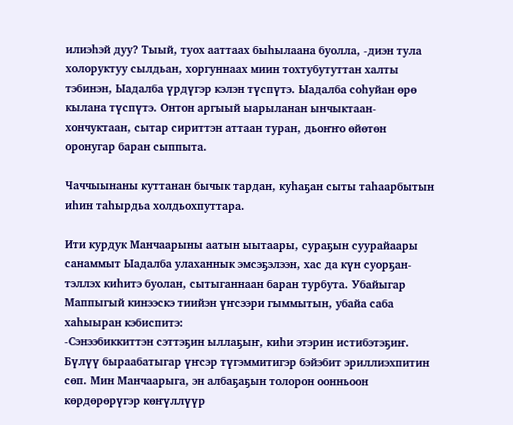илиэһэй дуу? Тыый, туох ааттаах быһылаана буолла, -диэн тула холоруктуу сылдьан, хоргуннаах миин тохтубутуттан халты тэбинэн, Ыадалба үрдүгэр кэлэн түспүтэ. Ыадалба соһуйан өрө кылана түспүтэ. Онтон аргыый ыарыланан ынчыктаан-хончуктаан, сытар сириттэн аттаан туран, дьоҥҥо өйөтөн оронугар баран сыппыта.

Чаччыынаны куттанан бычык тардан, куһаҕан сыты таһаарбытын иһин таһырдьа холдьохпуттара.

Ити курдук Манчаарыны аатын ыытаары, сураҕын суурайаары санаммыт Ыадалба улаханнык эмсэҕэлээн, хас да күн суорҕан-тэллэх киһитэ буолан, сытыганнаан баран турбута. Убайыгар Маппыгый кинээскэ тиийэн үҥсээри гыммытын, убайа саба хаһыыран кэбиспитэ:
-Сэнээбиккиттэн сэттэҕин ыллаҕыҥ, киһи этэрин истибэтэҕиҥ. Бүлүү быраабатыгар үҥсэр түгэммитигэр бэйэбит эриллиэхпитин сөп. Мин Манчаарыга, эн албаҕаҕын толорон оонньоон көрдөрөрүгэр көҥүллүүр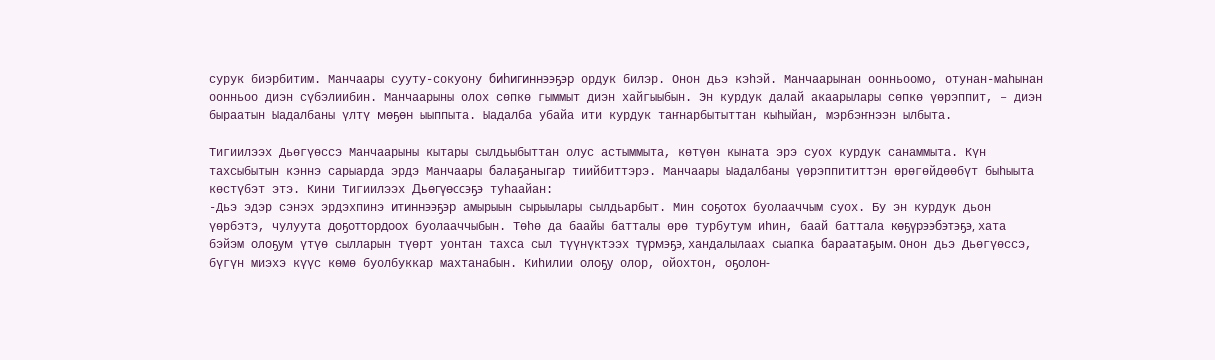сурук биэрбитим. Манчаары сууту-сокуону биһигиннээҕэр ордук билэр. Онон дьэ кэһэй. Манчаарынан оонньоомо, отунан-маһынан оонньоо диэн сүбэлиибин. Манчаарыны олох сөпкө гыммыт диэн хайгыыбын. Эн курдук далай акаарылары сөпкө үөрэппит, – диэн быраатын Ыадалбаны үлтү мөҕөн ыыппыта. Ыадалба убайа ити курдук таҥнарбытыттан кыһыйан, мэрбэҥнээн ылбыта.

Тигиилээх Дьөгүөссэ Манчаарыны кытары сылдьыбыттан олус астыммыта, көтүөн кыната эрэ суох курдук санаммыта. Күн тахсыбытын кэннэ сарыарда эрдэ Манчаары балаҕаныгар тиийбиттэрэ. Манчаары Ыадалбаны үөрэппититтэн өрөгөйдөөбүт быһыыта көстүбэт этэ. Кини Тигиилээх Дьөгүөссэҕэ туһаайан:
-Дьэ эдэр сэнэх эрдэхпинэ итиннээҕэр амырыын сырыылары сылдьарбыт. Мин соҕотох буолааччым суох. Бу эн курдук дьон үөрбэтэ, чулуута доҕоттордоох буолааччыбын. Төһө да баайы батталы өрө турбутум иһин, баай баттала көҕүрээбэтэҕэ, хата бэйэм олоҕум үтүө сылларын түөрт уонтан тахса сыл түүнүктээх түрмэҕэ, хандалылаах сыапка бараатаҕым. Онон дьэ Дьөгүөссэ, бүгүн миэхэ күүс көмө буолбуккар махтанабын. Киһилии олоҕу олор, ойохтон, оҕолон-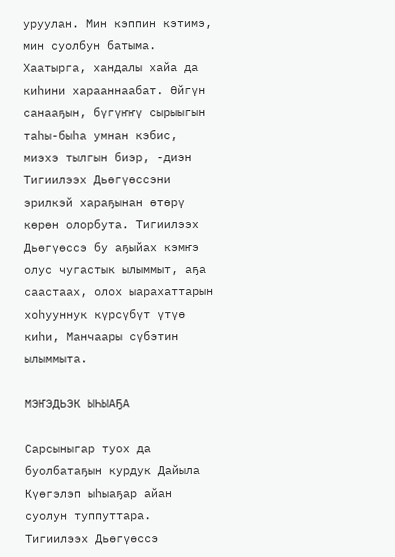уруулан. Мин кэппин кэтимэ, мин суолбун батыма. Хаатырга, хандалы хайа да киһини харааннаабат. Өйгүн санааҕын, бүгүҥҥү сырыыгын таһы-быһа умнан кэбис, миэхэ тылгын биэр, -диэн Тигиилээх Дьөгүөссэни эрилкэй хараҕынан өтөрү көрөн олорбута. Тигиилээх Дьөгүөссэ бу аҕыйах кэмҥэ олус чугастык ылыммыт, аҕа саастаах, олох ыарахаттарын хоһууннук күрсүбүт үтүө киһи, Манчаары сүбэтин ылыммыта.

МЭҤЭДЬЭК ЫҺЫАҔА

Сарсыныгар туох да буолбатаҕын курдук Дайыла Күөгэлэп ыһыаҕар айан суолун туппуттара. Тигиилээх Дьөгүөссэ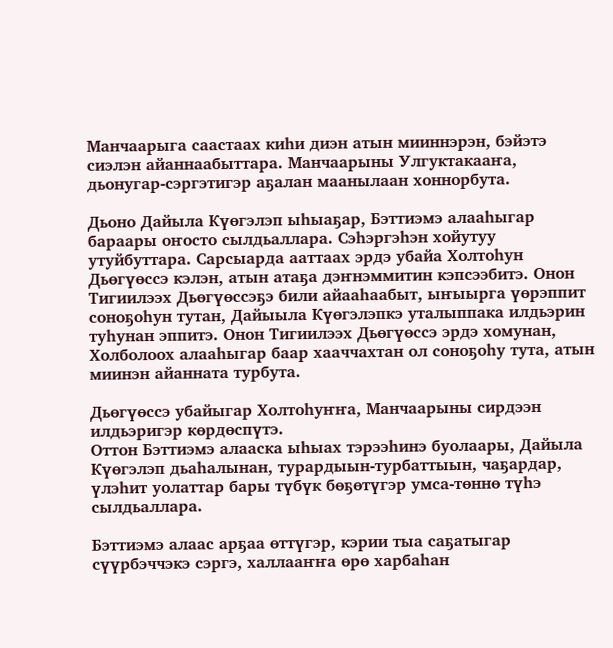Манчаарыга саастаах киһи диэн атын мииннэрэн, бэйэтэ сиэлэн айаннаабыттара. Манчаарыны Улгуктакааҥа, дьонугар-сэргэтигэр аҕалан маанылаан хоннорбута.

Дьоно Дайыла Күөгэлэп ыһыаҕар, Бэттиэмэ алааһыгар бараары оҥосто сылдьаллара. Сэһэргэһэн хойутуу утуйбуттара. Сарсыарда ааттаах эрдэ убайа Холтоһун Дьөгүөссэ кэлэн, атын атаҕа дэҥнэммитин кэпсээбитэ. Онон Тигиилээх Дьөгүөссэҕэ били айааһаабыт, ыҥыырга үөрэппит соноҕоһун тутан, Дайыыла Күөгэлэпкэ уталыппака илдьэрин туһунан эппитэ. Онон Тигиилээх Дьөгүөссэ эрдэ хомунан, Холболоох алааһыгар баар хааччахтан ол соноҕоһу тута, атын миинэн айанната турбута.

Дьөгүөссэ убайыгар Холтоһуҥҥа, Манчаарыны сирдээн илдьэригэр көрдөспүтэ.
Оттон Бэттиэмэ алааска ыһыах тэрээһинэ буолаары, Дайыла Күөгэлэп дьаһалынан, турардыын-турбаттыын, чаҕардар, үлэһит уолаттар бары түбүк бөҕөтүгэр умса-төннө түһэ сылдьаллара.

Бэттиэмэ алаас арҕаа өттүгэр, кэрии тыа саҕатыгар сүүрбэччэкэ сэргэ, халлааҥҥа өрө харбаһан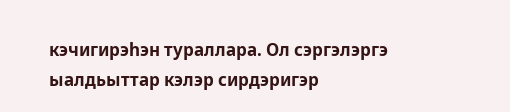кэчигирэһэн тураллара. Ол сэргэлэргэ ыалдьыттар кэлэр сирдэригэр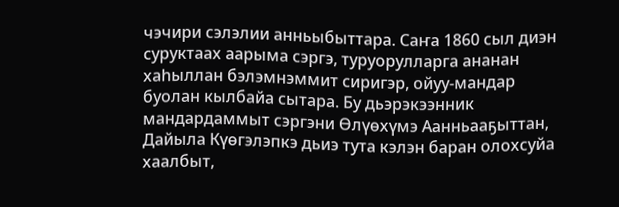чэчири сэлэлии анньыбыттара. Саҥа 1860 сыл диэн суруктаах аарыма сэргэ, туруорулларга ананан хаһыллан бэлэмнэммит сиригэр, ойуу-мандар буолан кылбайа сытара. Бу дьэрэкээнник мандардаммыт сэргэни Өлүөхүмэ Аанньааҕыттан, Дайыла Күөгэлэпкэ дьиэ тута кэлэн баран олохсуйа хаалбыт,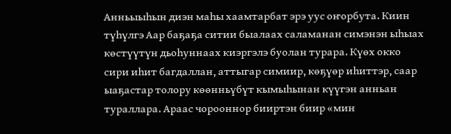Анньыыhын диэн маһы хаамтарбат эрэ уус оҥорбута. Киин түһүлгэ Аар баҕаҕа ситии быалаах саламанан симэнэн ыһыах көстүүтүн дьоһуннаах киэргэлэ буолан турара. Күөх окко сири иһит багдаллан, аттыгар симиир, көҕүөр иһиттэр, саар ыаҕастар толору көөнньүбүт кымыһынан күүгэн анньан тураллара. Араас чорооннор бииртэн биир «мин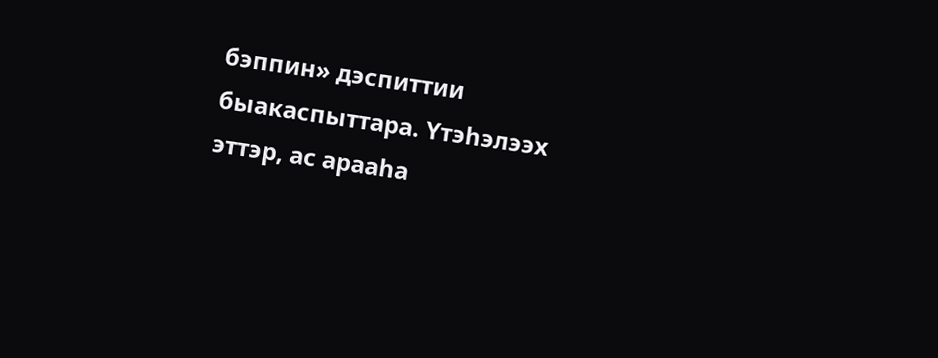бэппин» дэспиттии быакаспыттара. Үтэһэлээх эттэр, ас арааһа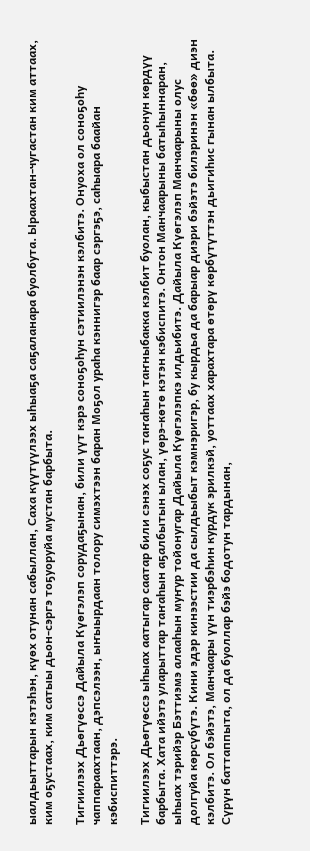ыалдьыттарын кэтэһэн, күөх отунан сабыллан, Саха күүтүүлээх ыһыаҕа саҕаланара буолбута. Ыраахтан-чугастан ким аттаах, ким оҕустаах, ким сатыы дьон-сэргэ тоҕуоруйа мустан барбыта.

Тигиилээх Дьөгүөссэ Дайыла Күөгэлэп сорудаҕынан, били үүт кэрэ соноҕоһун сэтиилэнэн кэлбитэ. Онуоха ол соноҕоһу чаппараахтаан, дэпсэлээн, ыҥыырдаан толору симэхтээн баран Моҕол ураһа кэннигэр баар сэргэҕэ, саһыара баайан кэбиспиттэрэ.

Тигиилээх Дьөгүөссэ ыһыах аатыгар саатар били сэнэх соҕус таҥаһын таҥныбакка кэлбит буолан, кыбыстан дьонун көрдүү барбыта. Хата ийэтэ уларыттар таҥаһын аҕалбытын ылан, үөрэ-көтө кэтэн кэбиспитэ. Онтон Манчаарыны батыһыннаран, ыһыах тэрийэр Бэттиэмэ алааһын муҥур тойонугар Дайыла Күөгэлэпкэ илдьибитэ. Дайыла Күөгэлэп Манчаарыны олус долгуйа көрсүбүтэ. Кини эдэр кинээстии да сылдьыбыт кэмнэригэр, бу кырдьа да барыар диэри бэйэтэ билэринэн «бөө» диэн кэлбитэ. Ол бэйэтэ, Манчаары үүн тиэрбэһин курдук эрилкэй, уоттаах харахтара өтөрү көрбүтүттэн дьигиһис гынан ылбыта. Сүрүн баттаппыта, ол да буоллар бэйэ бодотун тардынан,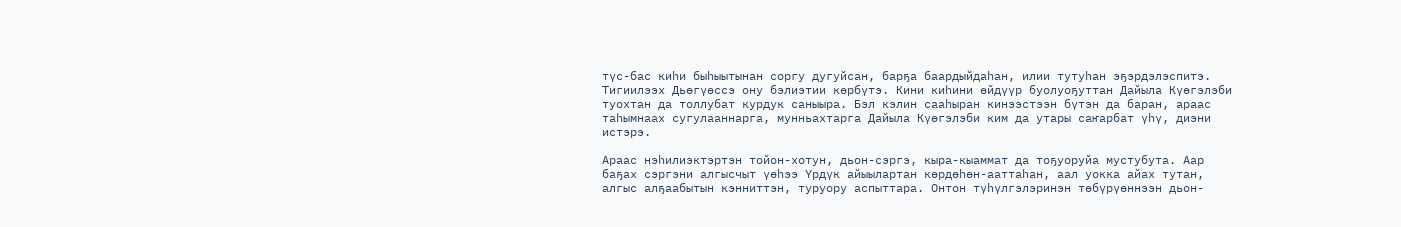түс-бас киһи быһыытынан соргу дугуйсан, барҕа баардыйдаһан, илии тутуһан эҕэрдэлэспитэ. Тигиилээх Дьөгүөссэ ону бэлиэтии көрбүтэ. Кини киһини өйдүүр буолуоҕуттан Дайыла Күөгэлэби туохтан да толлубат курдук саныыра. Бэл кэлин сааһыран кинээстээн бүтэн да баран, араас таһымнаах сугулааннарга, мунньахтарга Дайыла Күөгэлэби ким да утары саҥарбат үһү, диэни истэрэ.

Араас нэһилиэктэртэн тойон-хотун, дьон-сэргэ, кыра-кыаммат да тоҕуоруйа мустубута. Аар баҕах сэргэни алгысчыт үөһээ Үрдүк айыылартан көрдөһөн-ааттаһан, аал уокка айах тутан, алгыс алҕаабытын кэнниттэн, туруору аспыттара. Онтон түһүлгэлэринэн төбүрүөннээн дьон-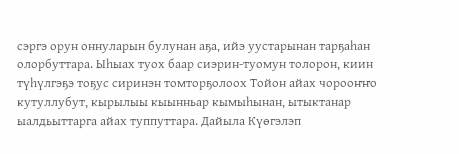сэргэ орун оннуларын булунан аҕа, ийэ уустарынан тарҕаһан олорбуттара. Ыһыах туох баар сиэрин-туомун толорон, киин түһүлгэҕэ тоҕус сиринэн томторҕолоох Тойон айах чорооҥҥо кутуллубут, кырылыы кыынньар кымыһынан, ытыктанар ыалдьыттарга айах туппуттара. Дайыла Күөгэлэп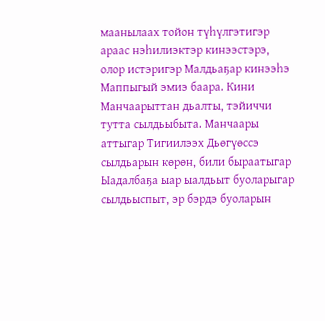маанылаах тойон түһүлгэтигэр араас нэһилиэктэр кинээстэрэ, олор истэригэр Малдьаҕар кинээһэ Маппыгый эмиэ баара. Кини Манчаарыттан дьалты, тэйиччи тутта сылдьыбыта. Манчаары аттыгар Тигиилээх Дьөгүөссэ сылдьарын көрөн, били быраатыгар Ыадалбаҕа ыар ыалдьыт буоларыгар сылдьыспыт, эр бэрдэ буоларын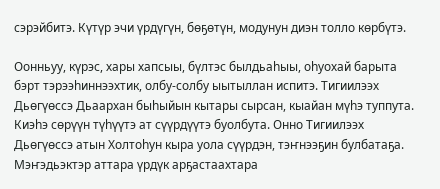сэрэйбитэ. Күтүр эчи үрдүгүн, бөҕөтүн, модунун диэн толло көрбүтэ.

Оонньуу, күрэс, хары хапсыы, бүлтэс былдьаһыы, оһуохай барыта бэрт тэрээһиннээхтик, олбу-солбу ыытыллан испитэ. Тигиилээх Дьөгүөссэ Дьаархан быһыйын кытары сырсан, кыайан мүһэ туппута. Киэһэ сөрүүн түһүүтэ ат сүүрдүүтэ буолбута. Онно Тигиилээх Дьөгүөссэ атын Холтоһун кыра уола сүүрдэн, тэҥнээҕин булбатаҕа. Мэҥэдьэктэр аттара үрдүк арҕастаахтара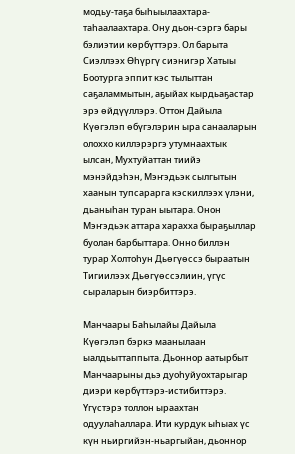модьу-таҕа быһыылаахтара-таһаалаахтара. Ону дьон-сэргэ бары бэлиэтии көрбүттэрэ. Ол барыта Сиэллээх Өһүргү сиэнигэр Хатыы Боотурга эппит кэс тылыттан саҕаламмытын, аҕыйах кырдьаҕастар эрэ өйдүүллэрэ. Оттон Дайыла Күөгэлэп өбүгэлэрин ыра санааларын олоххо киллэрэргэ утумнаахтык ылсан, Мухтуйаттан тиийэ мэнэйдэһэн, Мэҥэдьэк сылгытын хаанын тупсарарга кэскиллээх үлэни, дьаныһан туран ыытара. Онон Мэҥэдьэк аттара харахха быраҕыллар буолан барбыттара. Онно биллэн турар Холтоһун Дьөгүөссэ быраатын Тигиилээх Дьөгүөссэлиин, үгүс сыраларын биэрбиттэрэ.

Манчаары Баһылайы Дайыла Күөгэлэп бэркэ маанылаан ыалдьыттаппыта. Дьоннор аатырбыт Манчаарыны дьэ дуоһуйуохтарыгар диэри көрбүттэрэ-истибиттэрэ. Үгүстэрэ толлон ыраахтан одуулаһаллара. Ити курдук ыһыах үс күн ньиргийэн-ньаргыйан, дьоннор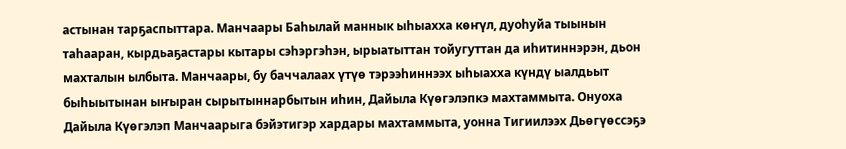астынан тарҕаспыттара. Манчаары Баһылай маннык ыһыахха көҥүл, дуоһуйа тыынын таһааран, кырдьаҕастары кытары сэһэргэһэн, ырыатыттан тойугуттан да иһитиннэрэн, дьон махталын ылбыта. Манчаары, бу баччалаах үтүө тэрээһиннээх ыһыахха күндү ыалдьыт быһыытынан ыҥыран сырытыннарбытын иһин, Дайыла Күөгэлэпкэ махтаммыта. Онуоха Дайыла Күөгэлэп Манчаарыга бэйэтигэр хардары махтаммыта, уонна Тигиилээх Дьөгүөссэҕэ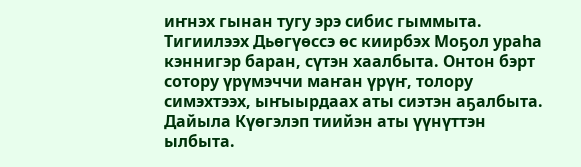иҥнэх гынан тугу эрэ сибис гыммыта. Тигиилээх Дьөгүөссэ өс киирбэх Моҕол ураһа кэннигэр баран, сүтэн хаалбыта. Онтон бэрт сотору үрүмэччи маҥан үрүҥ, толору симэхтээх, ыҥыырдаах аты сиэтэн аҕалбыта. Дайыла Күөгэлэп тиийэн аты үүнүттэн ылбыта.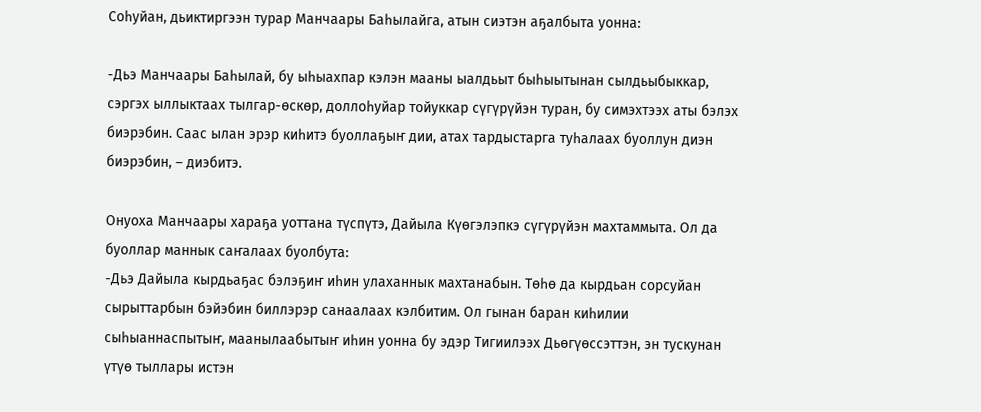Соһуйан, дьиктиргээн турар Манчаары Баһылайга, атын сиэтэн аҕалбыта уонна:

-Дьэ Манчаары Баһылай, бу ыһыахпар кэлэн мааны ыалдьыт быһыытынан сылдьыбыккар, сэргэх ыллыктаах тылгар-өскөр, доллоһуйар тойуккар сүгүрүйэн туран, бу симэхтээх аты бэлэх биэрэбин. Саас ылан эрэр киһитэ буоллаҕыҥ дии, атах тардыстарга туһалаах буоллун диэн биэрэбин, – диэбитэ.

Онуоха Манчаары хараҕа уоттана түспүтэ, Дайыла Күөгэлэпкэ сүгүрүйэн махтаммыта. Ол да буоллар маннык саҥалаах буолбута:
-Дьэ Дайыла кырдьаҕас бэлэҕиҥ иһин улаханнык махтанабын. Төһө да кырдьан сорсуйан сырыттарбын бэйэбин биллэрэр санаалаах кэлбитим. Ол гынан баран киһилии сыһыаннаспытыҥ, маанылаабытыҥ иһин уонна бу эдэр Тигиилээх Дьөгүөссэттэн, эн тускунан үтүө тыллары истэн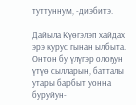туттуннум, -диэбитэ.

Дайыла Күөгэлэп хайдах эрэ курус гынан ылбыта. Онтон бу үлүгэр олоҕун үтүө сылларын, батталы утары барбыт уонна буруйун-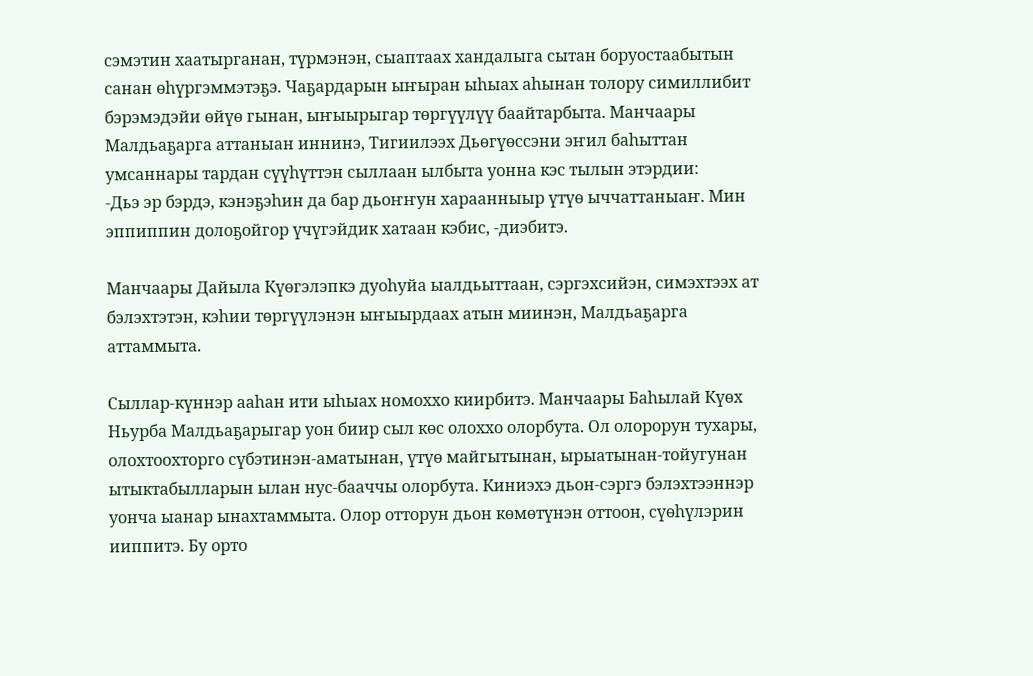сэмэтин хаатырганан, түрмэнэн, сыаптаах хандалыга сытан боруостаабытын санан өһүргэммэтэҕэ. Чаҕардарын ыҥыран ыһыах аһынан толору симиллибит бэрэмэдэйи өйүө гынан, ыҥыырыгар төргүүлүү баайтарбыта. Манчаары Малдьаҕарга аттаныан иннинэ, Тигиилээх Дьөгүөссэни эҥил баһыттан умсаннары тардан сүүһүттэн сыллаан ылбыта уонна кэс тылын этэрдии:
-Дьэ эр бэрдэ, кэнэҕэһин да бар дьоҥҥун хараанныыр үтүө ыччаттаныаҥ. Мин эппиппин долоҕойгор үчүгэйдик хатаан кэбис, -диэбитэ.

Манчаары Дайыла Күөгэлэпкэ дуоһуйа ыалдьыттаан, сэргэхсийэн, симэхтээх ат бэлэхтэтэн, кэһии төргүүлэнэн ыҥыырдаах атын миинэн, Малдьаҕарга аттаммыта.

Сыллар-күннэр ааһан ити ыһыах номоххо киирбитэ. Манчаары Баһылай Күөх Ньурба Малдьаҕарыгар уон биир сыл көс олоххо олорбута. Ол олорорун тухары, олохтоохторго сүбэтинэн-аматынан, үтүө майгытынан, ырыатынан-тойугунан ытыктабылларын ылан нус-бааччы олорбута. Киниэхэ дьон-сэргэ бэлэхтээннэр уонча ыанар ынахтаммыта. Олор отторун дьон көмөтүнэн оттоон, сүөһүлэрин ииппитэ. Бу орто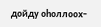дойду оһоллоох-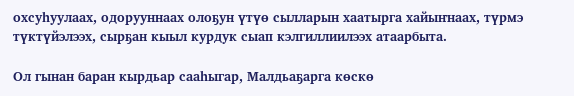охсуһуулаах, одорууннаах олоҕун үтүө сылларын хаатырга хайыҥнаах, түрмэ түктүйэлээх, сырҕан кыыл курдук сыап кэлгиллиилээх атаарбыта.

Ол гынан баран кырдьар сааһыгар, Малдьаҕарга көскө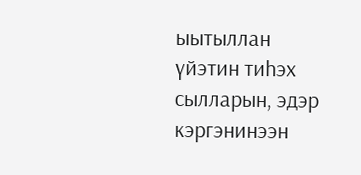ыытыллан үйэтин тиһэх сылларын, эдэр кэргэнинээн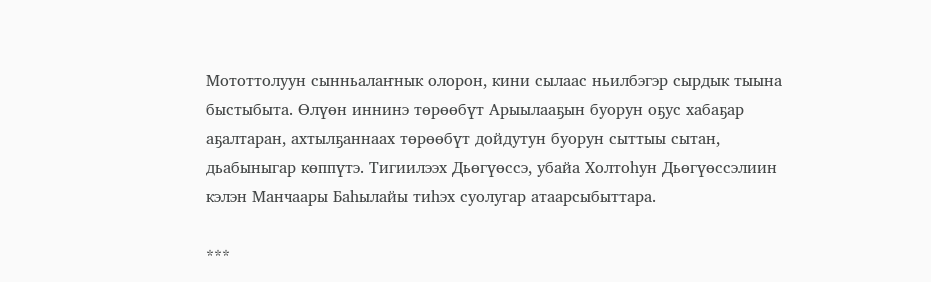Мототтолуун сынньалаҥнык олорон, кини сылаас ньилбэгэр сырдык тыына быстыбыта. Өлүөн иннинэ төрөөбүт Арыылааҕын буорун оҕус хабаҕар аҕалтаран, ахтылҕаннаах төрөөбүт дойдутун буорун сыттыы сытан, дьабыныгар көппүтэ. Тигиилээх Дьөгүөссэ, убайа Холтоһун Дьөгүөссэлиин кэлэн Манчаары Баһылайы тиһэх суолугар атаарсыбыттара.

***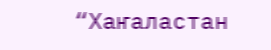“Хаҥаластан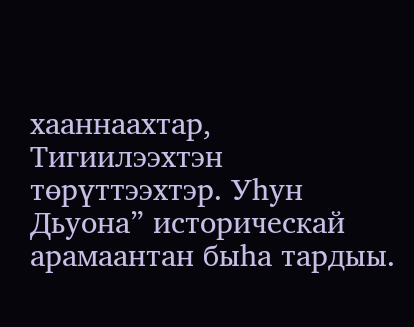хааннаахтар, Тигиилээхтэн төрүттээхтэр. Уһун Дьуона” историческай арамаантан быһа тардыы.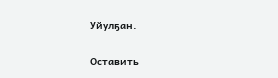Уйулҕан.

Оставить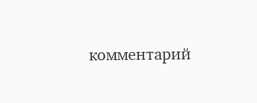комментарий